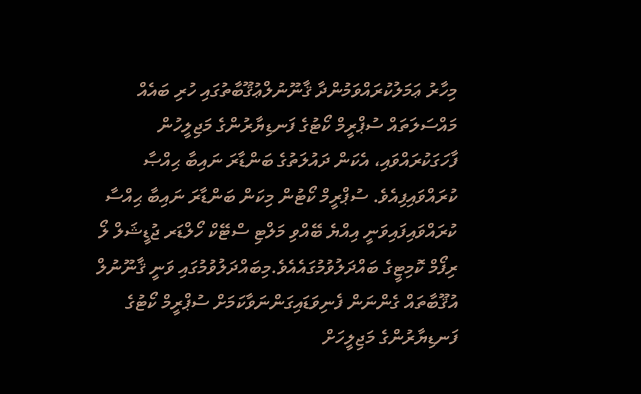މިހާރު ޢަމަލުކުރައްވަމުންދާ ޤާނޫނުލްޢުޤޫބާތުގައި ހުރި ބައެއް މައްސަލަތައް ސުޕްރީމް ކޯޓުގެ ފަނޑިޔާރުންގެ މަޖިލީހުން ފާހަގަކުރައްވައި، އެކަން ދައުލަތުގެ ބަންޑާރަ ނައިބާ ޙިއްޞާ ކުރައްވައިފިއެވެ. ސުޕްރީމް ކޯޓުން މިކަން ބަންޑާރަ ނައިބާ ޙިއްސާ ކުރައްވައިފައިވަނީ އިއްޔެ ބޭއްވި މަލްޓި ސްޓޭކް ހޯލްޑަރ ޖުޑީޝަލް ލޯ ރިފޯމް ކޮމިޓީގެ ބައްދަލުވުމުގައެއެވެ.މިބައްދަލުވުމުގައި ވަނީ ޤާނޫނުލް އުޤޫބާތައް ގެންނަން ފެނިވަޑައިގަންނަވާކަމަށް ސުޕްރީމް ކޯޓުގެ ފަނޑިޔާރުންގެ މަޖިލީހަށް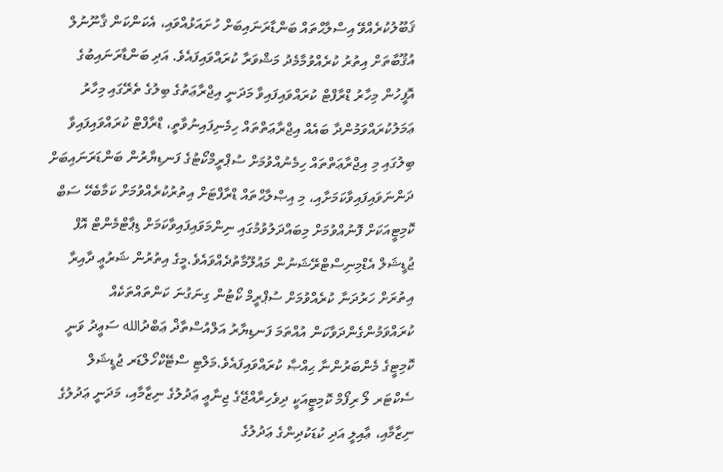ޤަބޫލުކުރެއްވޭ އިސްލާޙްތައް ބަންޑާރަނައިބަށް ހުށައަޅުއްވައި، އެކަންކަން ޤާނޫނުލް އުޤޫބާތަށް އިތުރު ކުރެއްވުމާމެދު މަޝްވަރާ ކުރައްވައިފައެވެ. އަދި ބަންޑާރަނައިބުގެ އޮފީހުން މިހާރު ޑްރާފްޓް ކުރައްވައިފައިވާ މަދަނީ އިޖްރާޢަތުގެ ބިލުގެ ތެރޭގައި މިހާރު ޢަމަލުކުރައްވަމުންދާ ބައެއް އިޖްރާޢަތްތައް ހިމެނިފައިނުވާތީ، ޑްރާފްޓް ކުރައްވައިފައިވާ ބިލުގައި މި އިޖްރާޢަތްތައް ހިމެނުއްވުމަށް ސުޕްރީމްކޯޓުގެ ފަނޑިޔާރުން ބަންޑަރަނައިބަށް ދަންނަވައިފައިވާކަމަށާއި، މި އިޞްލާޙްތައް ޑްރާފްޓަށް އިތުރުކުރެއްވުމަށް ކަމާބެހޭ ސަބް ކޮމިޓީއަކަށް ފޮނުއްވުމަށް މިބައްދަލުވުމުގައި ނިންމަވައިފައިވާކަމަށް ޑިޕާޓްމެންޓް އޮފް ޖުޑީޝަލް އެޑްމިނިސްޓްރޭޝަނުން މައުލޫމާތުދެއްވައެވެ.މީގެ އިތުރުން ޝަރުޢީ ދާއިރާ އިތުރަށް ހަރުދަނާ ކުރެއްވުމަށް ސުޕްރީމް ކޯޓުން ގިނަގުނަ ކަންތައްތަކެއް ކުރައްވަމުންގެންދަވާކަން އުއްތަމަ ފަނޑިޔާރު އަލްއުސްތާޛް ޢަބްދުالله ސަޢީދު ވަނީ ކޮމިޓީގެ މެންބަރުންނާ ޙިއްޞާ ކުރައްވައިފައެވެ.މަލްޓި ސްޓޭކްހޯލްޑަރ ޖުޑީޝަލް ސެކްޓަރ ލޯ ރިފޯމް ކޮމިޓީއަކީ ދިވެހިރާއްޖޭގެ ޖިނާޢީ ޢަދުލުގެ ނިޒާމާއި، މަދަނީ ޢަދުލުގެ ނިޒާމާއި، ޢާއިލީ އަދި ކުޑަކުދިންގެ ޢަދުލުގެ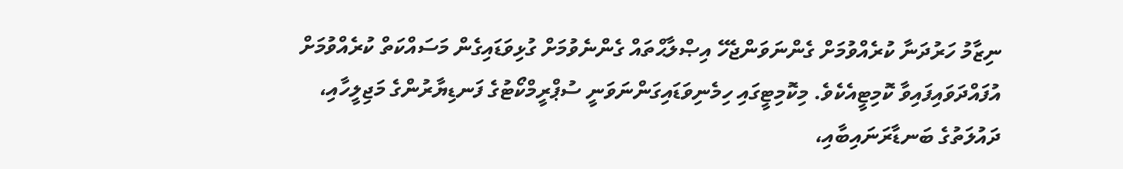ނިޒާމު ހަރުދަނާ ކުރެއްވުމަށް ގެންނަވަންޖެހޭ އިޞްލާޙްތައް ގެންނެވުމަށް ގުޅިވަޑައިގެން މަސައްކަތް ކުރެއްވުމަށް އުފައްދަވައިފައިވާ ކޮމިޓީއެކެވެ. މިކޮމިޓީގައި ހިމެނިވަޑައިގަންނަވަނީ ސުޕްރީމްކޯޓުގެ ފަނޑިޔާރުންގެ މަޖިލީހާއި، ދައުލަތުގެ ބަނޑާރަނައިބާއި،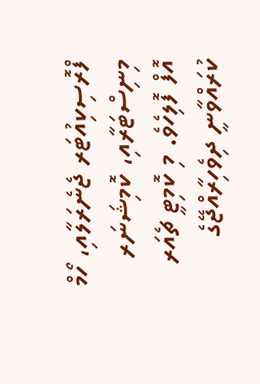ފްރޮސިކިއުޓަރ ޖެނެރަލާއި، ހޯމް މިނިސްޓަރާއި، ކޮމިޝަނަރ އޮފް ފޮލިހެވެ. މި ކޮމިޓީ ޗެއަރ ކުރައްވާނީ ދިވެހިރާއްޖޭގެ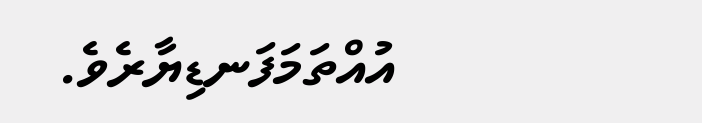އުއްތަމަފަނޑިޔާރެވެ.